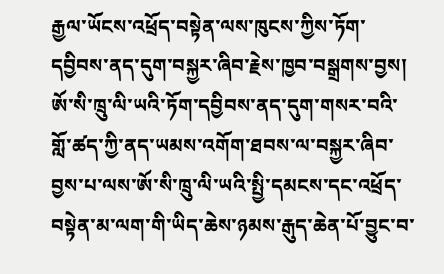རྒྱལ་ཡོངས་འཕྲོད་བསྟེན་ལས་ཁུངས་ཀྱིས་ཏོག་དབྱིབས་ནད་དུག་བསྐྱར་ཞིབ་རྗེས་ཁྱབ་བསྒྲགས་བྱས།
ཨོ་སི་ཁྲུ་ལི་ཡའི་ཏོག་དབྱིབས་ནད་དུག་གསར་བའི་གློ་ཚད་ཀྱི་ནད་ཡམས་འགོག་ཐབས་ལ་བསྐྱར་ཞིབ་བྱས་པ་ལས་ཨོ་སི་ཁྲུ་ལི་ཡའི་སྤྱི་དམངས་དང་འཕྲོད་བསྟེན་མ་ལག་གི་ཡིད་ཆེས་ཉམས་རྒུད་ཆེན་པོ་བྱུང་བ་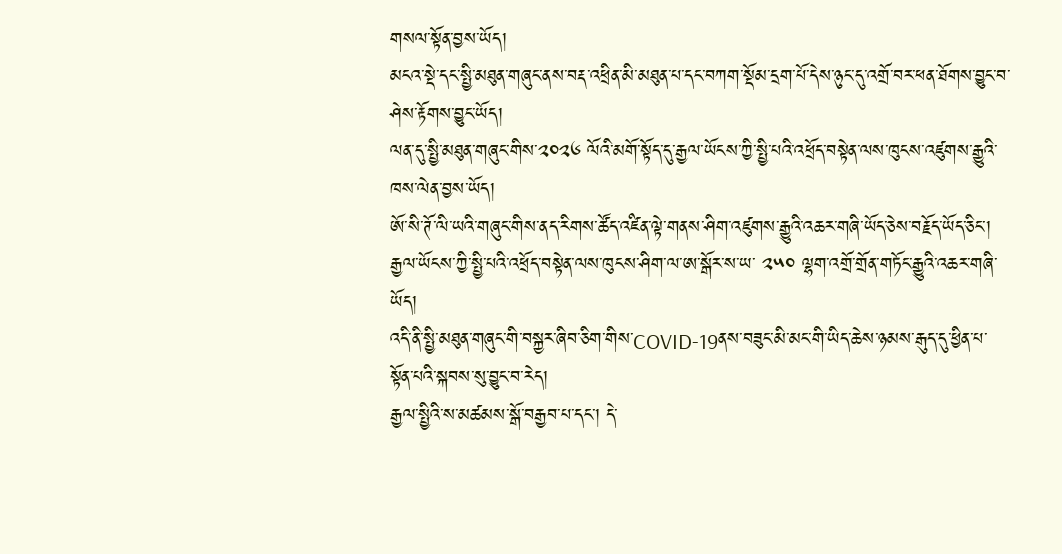གསལ་སྟོན་བྱས་ཡོད།
མངའ་སྡེ་དང་སྤྱི་མཐུན་གཞུང་ནས་བརྡ་འཕྲིན་མི་མཐུན་པ་དང་བཀག་སྡོམ་དྲག་པོ་དེས་ཉུང་དུ་འགྲོ་བར་ཕན་ཐོགས་བྱུང་བ་ཤེས་རྟོགས་བྱུང་ཡོད།
ལན་དུ་སྤྱི་མཐུན་གཞུང་གིས་༢༠༢༦ ལོའི་མགོ་སྟོད་དུ་རྒྱལ་ཡོངས་ཀྱི་སྤྱི་པའི་འཕྲོད་བསྟེན་ལས་ཁུངས་འཛུགས་རྒྱུའི་ཁས་ལེན་བྱས་ཡོད།
ཨོ་སི་ཊོ་ལི་ཡའི་གཞུང་གིས་ནད་རིགས་ཚོད་འཛིན་ལྟེ་གནས་ཤིག་འཛུགས་རྒྱུའི་འཆར་གཞི་ཡོད་ཅེས་བརྗོད་ཡོད་ཅིང་། རྒྱལ་ཡོངས་ཀྱི་སྤྱི་པའི་འཕྲོད་བསྟེན་ལས་ཁུངས་ཤིག་ལ་ཨ་སྒོར་ས་ཡ་ ༢༥༠ ལྷག་འགྲོ་གྲོན་གཏོང་རྒྱུའི་འཆར་གཞི་ཡོད།
འདི་ནི་སྤྱི་མཐུན་གཞུང་གི་བསྐྱར་ཞིབ་ཅིག་གིས་COVID-19ནས་བཟུང་མི་མང་གི་ཡིད་ཆེས་ཉམས་རྒུད་དུ་ཕྱིན་པ་སྟོན་པའི་སྐབས་སུ་བྱུང་བ་རེད།
རྒྱལ་སྤྱིའི་ས་མཚམས་སྒོ་བརྒྱབ་པ་དང་། དེ་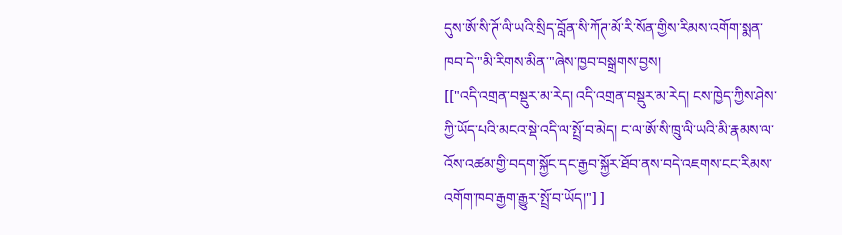དུས་ཨོ་སི་ཊོ་ལི་ཡའི་སྲིད་བློན་སི་ཀོཊ་མོ་རི་སོན་གྱིས་རིམས་འགོག་སྨན་ཁབ་དེ་"མི་རིགས་མིན་"ཞེས་ཁྱབ་བསྒྲགས་བྱས།
[["འདི་འགྲན་བསྡུར་མ་རེད། འདི་འགྲན་བསྡུར་མ་རེད། ངས་ཁྱེད་ཀྱིས་ཤེས་ཀྱི་ཡོད་པའི་མངའ་སྡེ་འདི་ལ་སྤྲོ་བ་མེད། ང་ལ་ཨོ་སི་ཁྲུ་ལི་ཡའི་མི་རྣམས་ལ་འོས་འཚམ་གྱི་བདག་སྐྱོང་དང་རྒྱབ་སྐྱོར་ཐོབ་ནས་བདེ་འཇགས་ངང་རིམས་འགོག་ཁབ་རྒྱག་རྒྱུར་སྤྲོ་བ་ཡོད།"] ]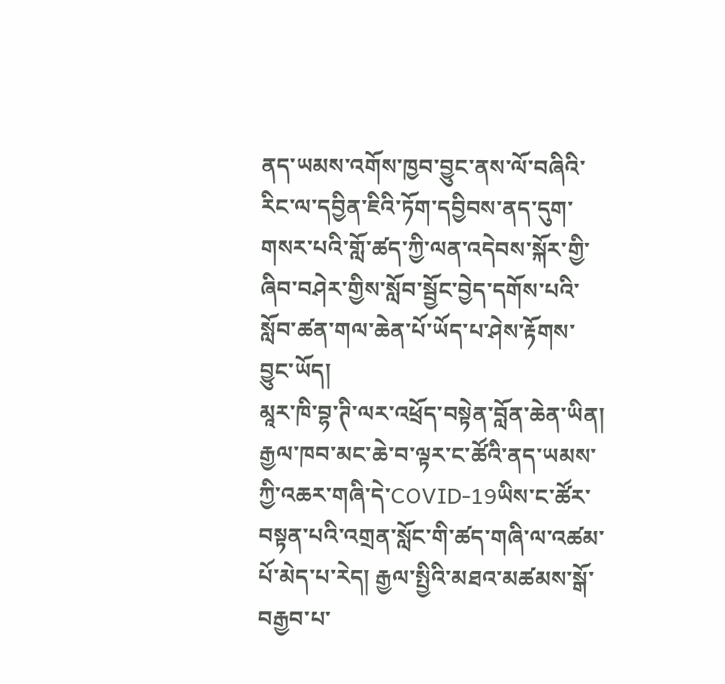ནད་ཡམས་འགོས་ཁྱབ་བྱུང་ནས་ལོ་བཞིའི་རིང་ལ་དབྱིན་ཇིའི་ཏོག་དབྱིབས་ནད་དུག་གསར་པའི་གློ་ཚད་ཀྱི་ལན་འདེབས་སྐོར་གྱི་ཞིབ་བཤེར་གྱིས་སློབ་སྦྱོང་བྱེད་དགོས་པའི་སློབ་ཚན་གལ་ཆེན་པོ་ཡོད་པ་ཤེས་རྟོགས་བྱུང་ཡོད།
མཱར་ཁི་བྷ་ཊི་ལར་འཕྲོད་བསྟེན་བློན་ཆེན་ཡིན།
རྒྱལ་ཁབ་མང་ཆེ་བ་ལྟར་ང་ཚོའི་ནད་ཡམས་ཀྱི་འཆར་གཞི་དེ་COVID-19ཡིས་ང་ཚོར་བསྟན་པའི་འགྲན་སློང་གི་ཚད་གཞི་ལ་འཚམ་པོ་མེད་པ་རེད། རྒྱལ་སྤྱིའི་མཐའ་མཚམས་སྒོ་བརྒྱབ་པ་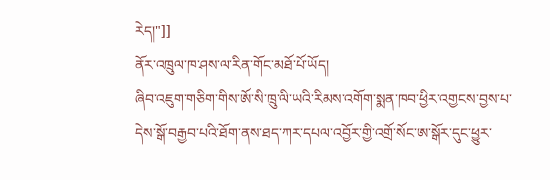རེད།"]]
ནོར་འཁྲུལ་ཁ་ཤས་ལ་རིན་གོང་མཐོ་པོ་ཡོད།
ཞིབ་འཇུག་གཅིག་གིས་ཨོ་སི་ཁྲུ་ལི་ཡའི་རིམས་འགོག་སྨན་ཁབ་ཕྱིར་འགྱངས་བྱས་པ་དེས་སྒོ་བརྒྱབ་པའི་ཐོག་ནས་ཐད་ཀར་དཔལ་འབྱོར་གྱི་འགྲོ་སོང་ཨ་སྒོར་དུང་ཕྱུར་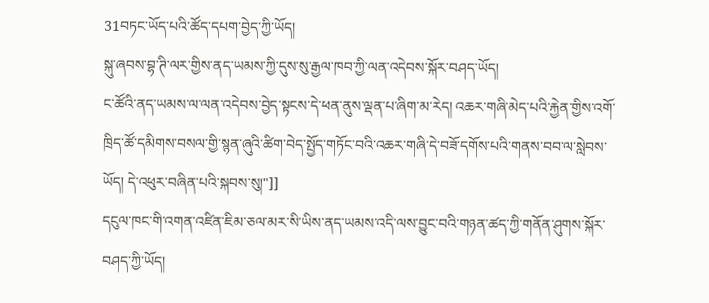31བཏང་ཡོད་པའི་ཚོད་དཔག་བྱེད་ཀྱི་ཡོད།
སྐུ་ཞབས་བྷ་ཊི་ལར་གྱིས་ནད་ཡམས་ཀྱི་དུས་སུ་རྒྱལ་ཁབ་ཀྱི་ལན་འདེབས་སྐོར་བཤད་ཡོད།
ང་ཚོའི་ནད་ཡམས་ལ་ལན་འདེབས་བྱེད་སྟངས་དེ་ཕན་ནུས་ལྡན་པ་ཞིག་མ་རེད། འཆར་གཞི་མེད་པའི་རྐྱེན་གྱིས་འགོ་ཁྲིད་ཚོ་དམིགས་བསལ་གྱི་སྙན་ཞུའི་ཚིག་བེད་སྤྱོད་གཏོང་བའི་འཆར་གཞི་དེ་བཟོ་དགོས་པའི་གནས་བབ་ལ་སླེབས་ཡོད། དེ་འཕུར་བཞིན་པའི་སྐབས་སུ།"]]
དངུལ་ཁང་གི་འགན་འཛིན་ཇིམ་ཅལ་མར་སི་ཡིས་ནད་ཡམས་འདི་ལས་བྱུང་བའི་གཉན་ཚད་ཀྱི་གནོན་ཤུགས་སྐོར་བཤད་ཀྱི་ཡོད།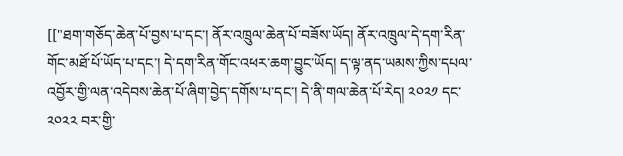[["ཐག་གཅོད་ཆེན་པོ་བྱས་པ་དང་། ནོར་འཁྲུལ་ཆེན་པོ་བཟོས་ཡོད། ནོར་འཁྲུལ་དེ་དག་རིན་གོང་མཐོ་པོ་ཡོད་པ་དང་། དེ་དག་རིན་གོང་འཕར་ཆག་བྱུང་ཡོད། ད་ལྟ་ནད་ཡམས་ཀྱིས་དཔལ་འབྱོར་གྱི་ལན་འདེབས་ཆེན་པོ་ཞིག་བྱེད་དགོས་པ་དང་། དེ་ནི་གལ་ཆེན་པོ་རེད། ༢༠༢༡ དང་ ༢༠༢༢ བར་གྱི་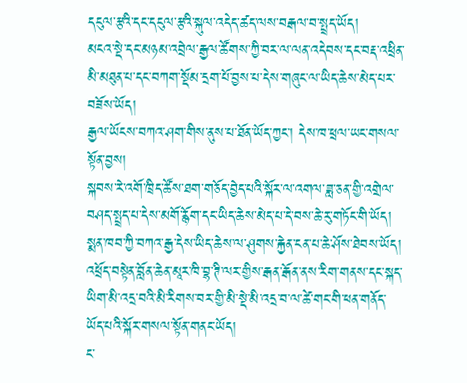དངུལ་རྩའི་དང་དངུལ་རྩའི་སྐུལ་འདེད་ཚད་ལས་བརྒལ་བ་སྤྲད་ཡོད།
མངའ་སྡེ་དང་མཉམ་འབྲེལ་རྒྱལ་ཚོགས་ཀྱི་བར་ལ་ལན་འདེབས་དང་བརྡ་འཕྲིན་མི་མཐུན་པ་དང་བཀག་སྡོམ་དྲག་པོ་བྱས་པ་དེས་གཞུང་ལ་ཡིད་ཆེས་མེད་པར་བཟོས་ཡོད།
རྒྱལ་ཡོངས་བཀའ་ཤག་གིས་ནུས་པ་ཐོན་ཡོད་ཀྱང་། དེས་ཁ་ཕྲལ་ཡང་གསལ་སྟོན་བྱས།
སྐབས་རེ་འགོ་ཁྲིད་ཚོས་ཐག་གཅོད་བྱེད་པའི་སྐོར་ལ་འགལ་ཟླ་ཅན་གྱི་འགྲེལ་བཤད་སྤྲད་པ་དེས་མགོ་རྙོག་དང་ཡིད་ཆེས་མེད་པ་དེ་བས་ཆེ་རུ་གཏོང་གི་ཡོད།
སྨན་ཁབ་ཀྱི་བཀའ་རྒྱ་དེས་ཡིད་ཆེས་ལ་ཤུགས་རྐྱེན་ངན་པ་ཆེ་ཤོས་ཐེབས་ཡོད།
འཕྲོད་བསྟེན་བློན་ཆེན་མཱར་ཁི་བྷ་ཊི་ལར་གྱིས་རྒན་རྒོན་ནས་རིག་གནས་དང་སྐད་ཡིག་མི་འདྲ་བའི་མི་རིགས་བར་གྱི་མི་སྡེ་མི་འདྲ་བ་ལ་ཚེ་གང་གི་ཕན་གནོད་ཡོད་པའི་སྐོར་གསལ་སྟོན་གནང་ཡོད།
ང་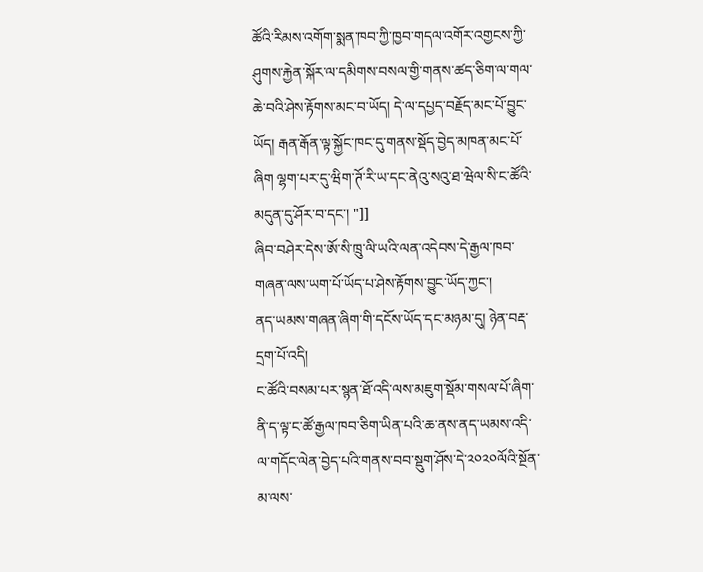ཚོའི་རིམས་འགོག་སྨན་ཁབ་ཀྱི་ཁྱབ་གདལ་འགོར་འགྱངས་ཀྱི་ཤུགས་རྐྱེན་སྐོར་ལ་དམིགས་བསལ་གྱི་གནས་ཚད་ཅིག་ལ་གལ་ཆེ་བའི་ཤེས་རྟོགས་མང་བ་ཡོད། དེ་ལ་དཔྱད་བརྗོད་མང་པོ་བྱུང་ཡོད། རྒན་རྒོན་ལྟ་སྐྱོང་ཁང་དུ་གནས་སྡོད་བྱེད་མཁན་མང་པོ་ཞིག ལྷག་པར་དུ་ཝིག་ཊོ་རི་ཡ་དང་ནེའུ་སའུ་ཐ་ཝེལ་སི་ང་ཚོའི་མདུན་དུ་ཤོར་བ་དང་། "]]
ཞིབ་བཤེར་དེས་ཨོ་སི་ཁྲུ་ལི་ཡའི་ལན་འདེབས་དེ་རྒྱལ་ཁབ་གཞན་ལས་ཡག་པོ་ཡོད་པ་ཤེས་རྟོགས་བྱུང་ཡོད་ཀྱང་།
ནད་ཡམས་གཞན་ཞིག་གི་དངོས་ཡོད་དང་མཉམ་དུ། ཉེན་བརྡ་དྲག་པོ་འདི།
ང་ཚོའི་བསམ་པར་སྙན་ཐོ་འདི་ལས་མཇུག་སྡོམ་གསལ་པོ་ཞིག་ནི་ད་ལྟ་ང་ཚོ་རྒྱལ་ཁབ་ཅིག་ཡིན་པའི་ཆ་ནས་ནད་ཡམས་འདི་ལ་གདོང་ལེན་བྱེད་པའི་གནས་བབ་སྡུག་ཤོས་དེ་༢༠༢༠ལོའི་སྔོན་མ་ལས་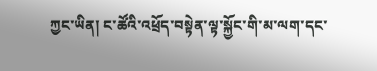ཀྱང་ཡིན། ང་ཚོའི་འཕྲོད་བསྟེན་ལྟ་སྐྱོང་གི་མ་ལག་དང་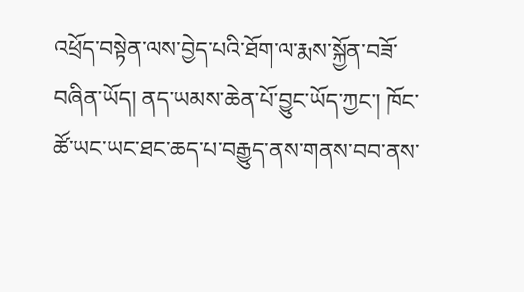འཕྲོད་བསྟེན་ལས་བྱེད་པའི་ཐོག་ལ་རྨས་སྐྱོན་བཟོ་བཞིན་ཡོད། ནད་ཡམས་ཆེན་པོ་བྱུང་ཡོད་ཀྱང་། ཁོང་ཚོ་ཡང་ཡང་ཐང་ཆད་པ་བརྒྱུད་ནས་གནས་བབ་ནས་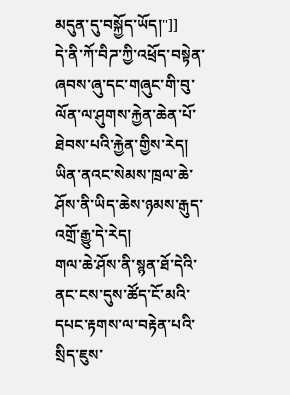མདུན་དུ་བསྐྱོད་ཡོད།"]]
དེ་ནི་ཀོ་བིཌ་ཀྱི་འཕྲོད་བསྟེན་ཞབས་ཞུ་དང་གཞུང་གི་བུ་ལོན་ལ་ཤུགས་རྐྱེན་ཆེན་པོ་ཐེབས་པའི་རྐྱེན་གྱིས་རེད།
ཡིན་ནའང་སེམས་ཁྲལ་ཆེ་ཤོས་ནི་ཡིད་ཆེས་ཉམས་རྒུད་འགྲོ་རྒྱུ་དེ་རེད།
གལ་ཆེ་ཤོས་ནི་སྙན་ཐོ་དེའི་ནང་ངས་དུས་ཚོད་ངོ་མའི་དཔང་རྟགས་ལ་བརྟེན་པའི་སྲིད་ཇུས་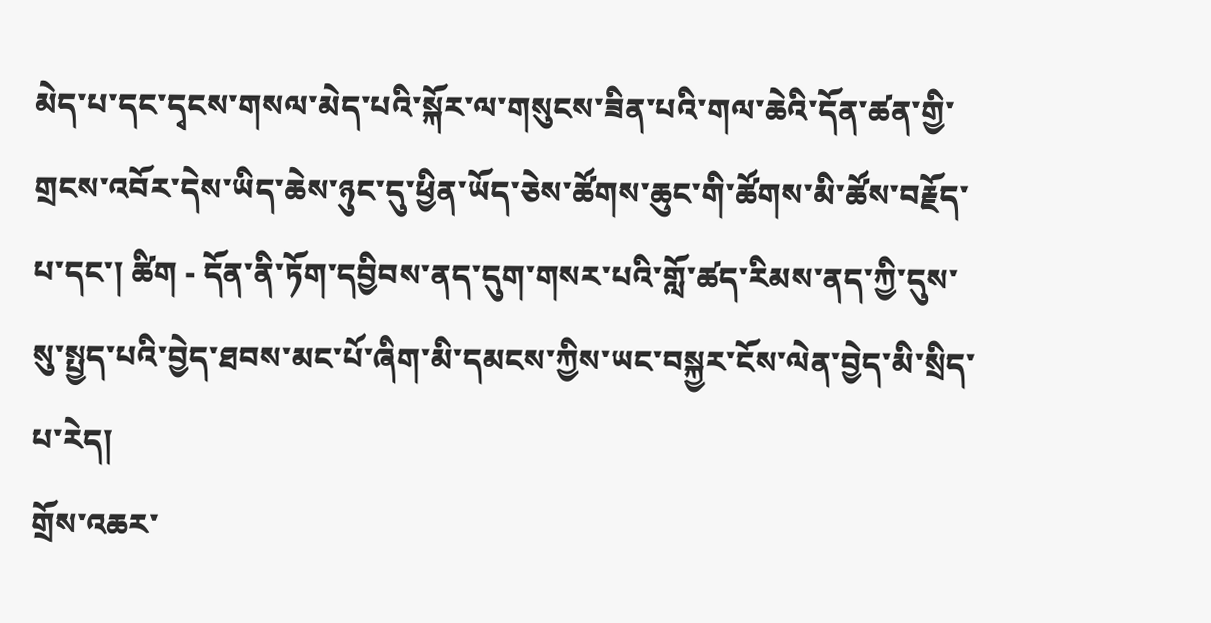མེད་པ་དང་དྭངས་གསལ་མེད་པའི་སྐོར་ལ་གསུངས་ཟིན་པའི་གལ་ཆེའི་དོན་ཚན་གྱི་གྲངས་འབོར་དེས་ཡིད་ཆེས་ཉུང་དུ་ཕྱིན་ཡོད་ཅེས་ཚོགས་ཆུང་གི་ཚོགས་མི་ཚོས་བརྗོད་པ་དང་། ཚིག - དོན་ནི་ཏོག་དབྱིབས་ནད་དུག་གསར་པའི་གློ་ཚད་རིམས་ནད་ཀྱི་དུས་སུ་སྤྱད་པའི་བྱེད་ཐབས་མང་པོ་ཞིག་མི་དམངས་ཀྱིས་ཡང་བསྐྱར་ངོས་ལེན་བྱེད་མི་སྲིད་པ་རེད།
གྲོས་འཆར་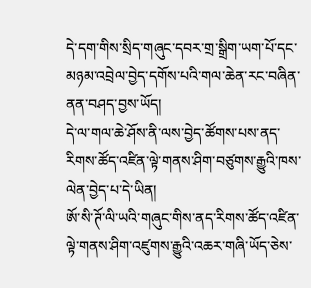དེ་དག་གིས་སྲིད་གཞུང་དབར་གྲ་སྒྲིག་ཡག་པོ་དང་མཉམ་འབྲེལ་བྱེད་དགོས་པའི་གལ་ཆེན་རང་བཞིན་ནན་བཤད་བྱས་ཡོད།
དེ་ལ་གལ་ཆེ་ཤོས་ནི་ལས་བྱེད་ཚོགས་པས་ནད་རིགས་ཚོད་འཛིན་ལྟེ་གནས་ཤིག་བཙུགས་རྒྱུའི་ཁས་ལེན་བྱེད་པ་དེ་ཡིན།
ཨོ་སི་ཊོ་ལི་ཡའི་གཞུང་གིས་ནད་རིགས་ཚོད་འཛིན་ལྟེ་གནས་ཤིག་འཛུགས་རྒྱུའི་འཆར་གཞི་ཡོད་ཅེས་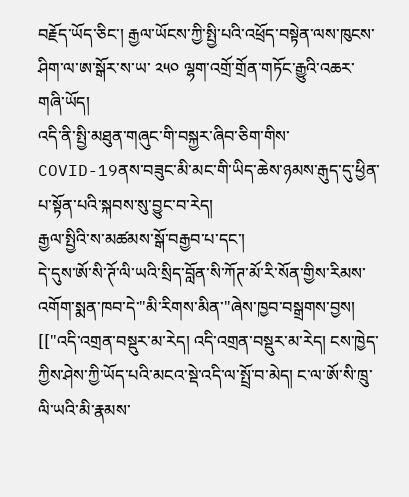བརྗོད་ཡོད་ཅིང་། རྒྱལ་ཡོངས་ཀྱི་སྤྱི་པའི་འཕྲོད་བསྟེན་ལས་ཁུངས་ཤིག་ལ་ཨ་སྒོར་ས་ཡ་ ༢༥༠ ལྷག་འགྲོ་གྲོན་གཏོང་རྒྱུའི་འཆར་གཞི་ཡོད།
འདི་ནི་སྤྱི་མཐུན་གཞུང་གི་བསྐྱར་ཞིབ་ཅིག་གིས་COVID-19ནས་བཟུང་མི་མང་གི་ཡིད་ཆེས་ཉམས་རྒུད་དུ་ཕྱིན་པ་སྟོན་པའི་སྐབས་སུ་བྱུང་བ་རེད།
རྒྱལ་སྤྱིའི་ས་མཚམས་སྒོ་བརྒྱབ་པ་དང་།
དེ་དུས་ཨོ་སི་ཊོ་ལི་ཡའི་སྲིད་བློན་སི་ཀོཊ་མོ་རི་སོན་གྱིས་རིམས་འགོག་སྨན་ཁབ་དེ་"མི་རིགས་མིན་"ཞེས་ཁྱབ་བསྒྲགས་བྱས།
[["འདི་འགྲན་བསྡུར་མ་རེད། འདི་འགྲན་བསྡུར་མ་རེད། ངས་ཁྱེད་ཀྱིས་ཤེས་ཀྱི་ཡོད་པའི་མངའ་སྡེ་འདི་ལ་སྤྲོ་བ་མེད། ང་ལ་ཨོ་སི་ཁྲུ་ལི་ཡའི་མི་རྣམས་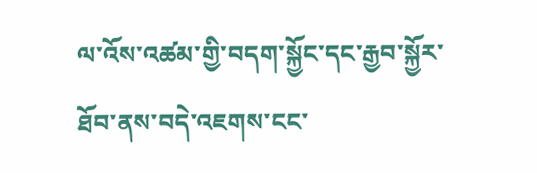ལ་འོས་འཚམ་གྱི་བདག་སྐྱོང་དང་རྒྱབ་སྐྱོར་ཐོབ་ནས་བདེ་འཇགས་ངང་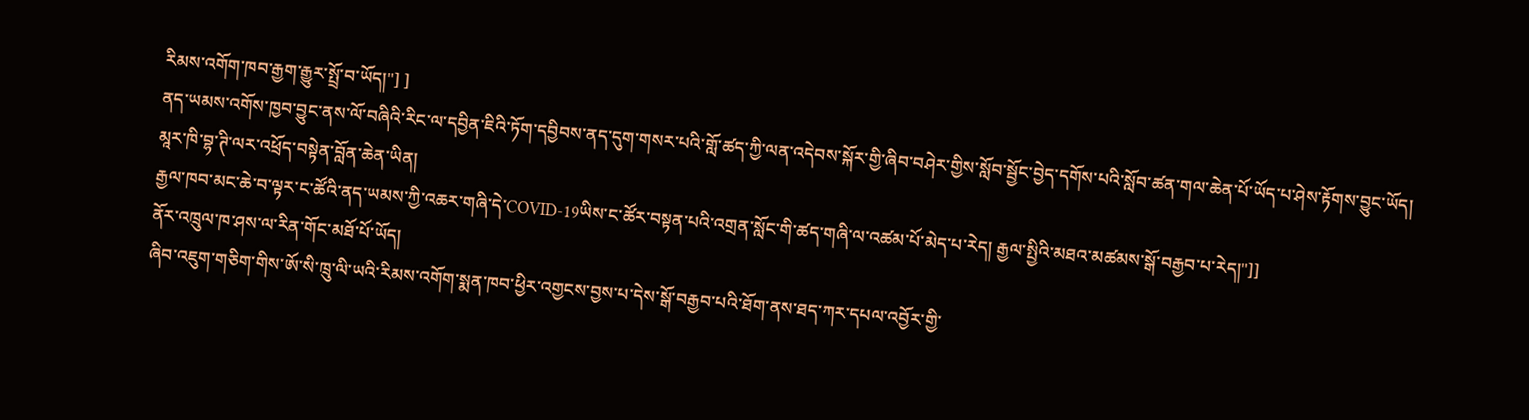རིམས་འགོག་ཁབ་རྒྱག་རྒྱུར་སྤྲོ་བ་ཡོད།"] ]
ནད་ཡམས་འགོས་ཁྱབ་བྱུང་ནས་ལོ་བཞིའི་རིང་ལ་དབྱིན་ཇིའི་ཏོག་དབྱིབས་ནད་དུག་གསར་པའི་གློ་ཚད་ཀྱི་ལན་འདེབས་སྐོར་གྱི་ཞིབ་བཤེར་གྱིས་སློབ་སྦྱོང་བྱེད་དགོས་པའི་སློབ་ཚན་གལ་ཆེན་པོ་ཡོད་པ་ཤེས་རྟོགས་བྱུང་ཡོད།
མཱར་ཁི་བྷ་ཊི་ལར་འཕྲོད་བསྟེན་བློན་ཆེན་ཡིན།
རྒྱལ་ཁབ་མང་ཆེ་བ་ལྟར་ང་ཚོའི་ནད་ཡམས་ཀྱི་འཆར་གཞི་དེ་COVID-19ཡིས་ང་ཚོར་བསྟན་པའི་འགྲན་སློང་གི་ཚད་གཞི་ལ་འཚམ་པོ་མེད་པ་རེད། རྒྱལ་སྤྱིའི་མཐའ་མཚམས་སྒོ་བརྒྱབ་པ་རེད།"]]
ནོར་འཁྲུལ་ཁ་ཤས་ལ་རིན་གོང་མཐོ་པོ་ཡོད།
ཞིབ་འཇུག་གཅིག་གིས་ཨོ་སི་ཁྲུ་ལི་ཡའི་རིམས་འགོག་སྨན་ཁབ་ཕྱིར་འགྱངས་བྱས་པ་དེས་སྒོ་བརྒྱབ་པའི་ཐོག་ནས་ཐད་ཀར་དཔལ་འབྱོར་གྱི་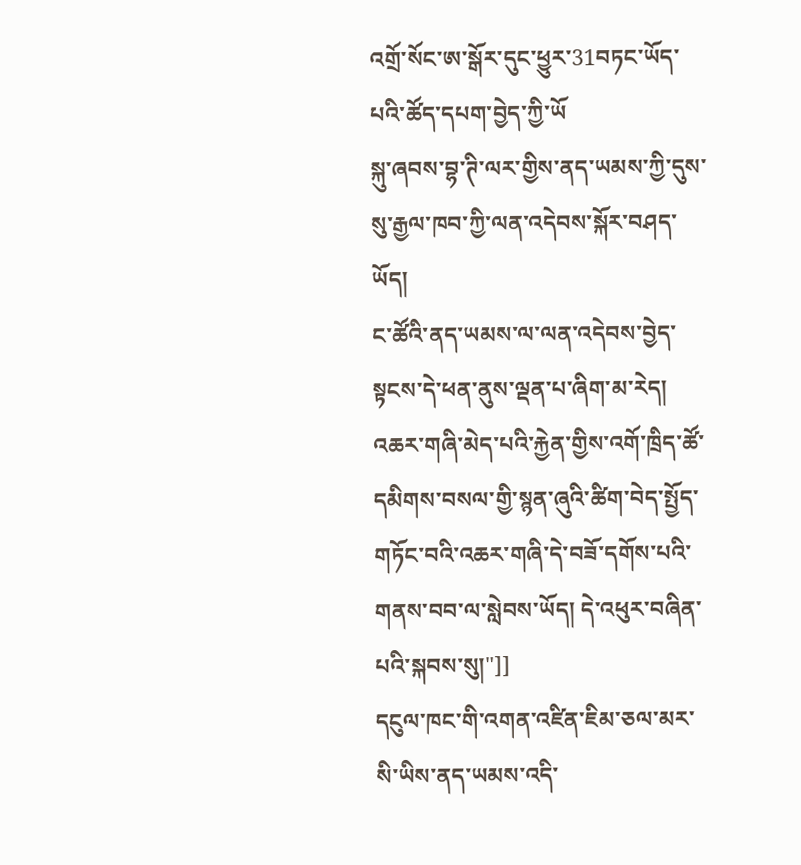འགྲོ་སོང་ཨ་སྒོར་དུང་ཕྱུར་31བཏང་ཡོད་པའི་ཚོད་དཔག་བྱེད་ཀྱི་ཡོ
སྐུ་ཞབས་བྷ་ཊི་ལར་གྱིས་ནད་ཡམས་ཀྱི་དུས་སུ་རྒྱལ་ཁབ་ཀྱི་ལན་འདེབས་སྐོར་བཤད་ཡོད།
ང་ཚོའི་ནད་ཡམས་ལ་ལན་འདེབས་བྱེད་སྟངས་དེ་ཕན་ནུས་ལྡན་པ་ཞིག་མ་རེད། འཆར་གཞི་མེད་པའི་རྐྱེན་གྱིས་འགོ་ཁྲིད་ཚོ་དམིགས་བསལ་གྱི་སྙན་ཞུའི་ཚིག་བེད་སྤྱོད་གཏོང་བའི་འཆར་གཞི་དེ་བཟོ་དགོས་པའི་གནས་བབ་ལ་སླེབས་ཡོད། དེ་འཕུར་བཞིན་པའི་སྐབས་སུ།"]]
དངུལ་ཁང་གི་འགན་འཛིན་ཇིམ་ཅལ་མར་སི་ཡིས་ནད་ཡམས་འདི་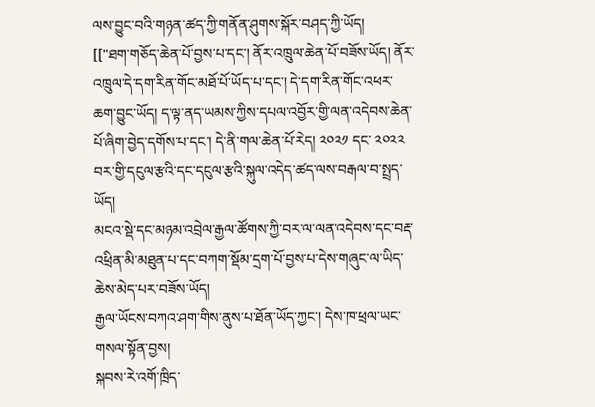ལས་བྱུང་བའི་གཉན་ཚད་ཀྱི་གནོན་ཤུགས་སྐོར་བཤད་ཀྱི་ཡོད།
[["ཐག་གཅོད་ཆེན་པོ་བྱས་པ་དང་། ནོར་འཁྲུལ་ཆེན་པོ་བཟོས་ཡོད། ནོར་འཁྲུལ་དེ་དག་རིན་གོང་མཐོ་པོ་ཡོད་པ་དང་། དེ་དག་རིན་གོང་འཕར་ཆག་བྱུང་ཡོད། ད་ལྟ་ནད་ཡམས་ཀྱིས་དཔལ་འབྱོར་གྱི་ལན་འདེབས་ཆེན་པོ་ཞིག་བྱེད་དགོས་པ་དང་། དེ་ནི་གལ་ཆེན་པོ་རེད། ༢༠༢༡ དང་ ༢༠༢༢ བར་གྱི་དངུལ་རྩའི་དང་དངུལ་རྩའི་སྐུལ་འདེད་ཚད་ལས་བརྒལ་བ་སྤྲད་ཡོད།
མངའ་སྡེ་དང་མཉམ་འབྲེལ་རྒྱལ་ཚོགས་ཀྱི་བར་ལ་ལན་འདེབས་དང་བརྡ་འཕྲིན་མི་མཐུན་པ་དང་བཀག་སྡོམ་དྲག་པོ་བྱས་པ་དེས་གཞུང་ལ་ཡིད་ཆེས་མེད་པར་བཟོས་ཡོད།
རྒྱལ་ཡོངས་བཀའ་ཤག་གིས་ནུས་པ་ཐོན་ཡོད་ཀྱང་། དེས་ཁ་ཕྲལ་ཡང་གསལ་སྟོན་བྱས།
སྐབས་རེ་འགོ་ཁྲིད་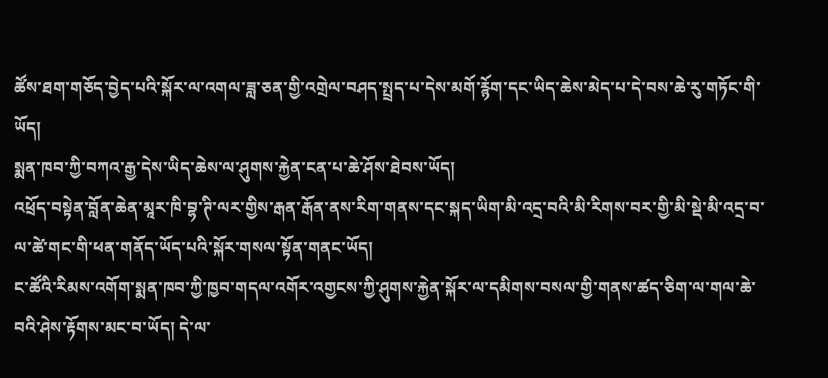ཚོས་ཐག་གཅོད་བྱེད་པའི་སྐོར་ལ་འགལ་ཟླ་ཅན་གྱི་འགྲེལ་བཤད་སྤྲད་པ་དེས་མགོ་རྙོག་དང་ཡིད་ཆེས་མེད་པ་དེ་བས་ཆེ་རུ་གཏོང་གི་ཡོད།
སྨན་ཁབ་ཀྱི་བཀའ་རྒྱ་དེས་ཡིད་ཆེས་ལ་ཤུགས་རྐྱེན་ངན་པ་ཆེ་ཤོས་ཐེབས་ཡོད།
འཕྲོད་བསྟེན་བློན་ཆེན་མཱར་ཁི་བྷ་ཊི་ལར་གྱིས་རྒན་རྒོན་ནས་རིག་གནས་དང་སྐད་ཡིག་མི་འདྲ་བའི་མི་རིགས་བར་གྱི་མི་སྡེ་མི་འདྲ་བ་ལ་ཚེ་གང་གི་ཕན་གནོད་ཡོད་པའི་སྐོར་གསལ་སྟོན་གནང་ཡོད།
ང་ཚོའི་རིམས་འགོག་སྨན་ཁབ་ཀྱི་ཁྱབ་གདལ་འགོར་འགྱངས་ཀྱི་ཤུགས་རྐྱེན་སྐོར་ལ་དམིགས་བསལ་གྱི་གནས་ཚད་ཅིག་ལ་གལ་ཆེ་བའི་ཤེས་རྟོགས་མང་བ་ཡོད། དེ་ལ་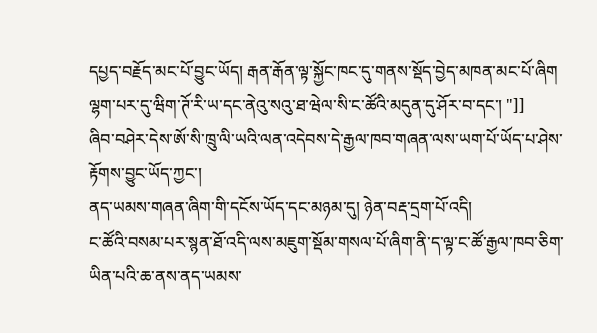དཔྱད་བརྗོད་མང་པོ་བྱུང་ཡོད། རྒན་རྒོན་ལྟ་སྐྱོང་ཁང་དུ་གནས་སྡོད་བྱེད་མཁན་མང་པོ་ཞིག ལྷག་པར་དུ་ཝིག་ཊོ་རི་ཡ་དང་ནེའུ་སའུ་ཐ་ཝེལ་སི་ང་ཚོའི་མདུན་དུ་ཤོར་བ་དང་། "]]
ཞིབ་བཤེར་དེས་ཨོ་སི་ཁྲུ་ལི་ཡའི་ལན་འདེབས་དེ་རྒྱལ་ཁབ་གཞན་ལས་ཡག་པོ་ཡོད་པ་ཤེས་རྟོགས་བྱུང་ཡོད་ཀྱང་།
ནད་ཡམས་གཞན་ཞིག་གི་དངོས་ཡོད་དང་མཉམ་དུ། ཉེན་བརྡ་དྲག་པོ་འདི།
ང་ཚོའི་བསམ་པར་སྙན་ཐོ་འདི་ལས་མཇུག་སྡོམ་གསལ་པོ་ཞིག་ནི་ད་ལྟ་ང་ཚོ་རྒྱལ་ཁབ་ཅིག་ཡིན་པའི་ཆ་ནས་ནད་ཡམས་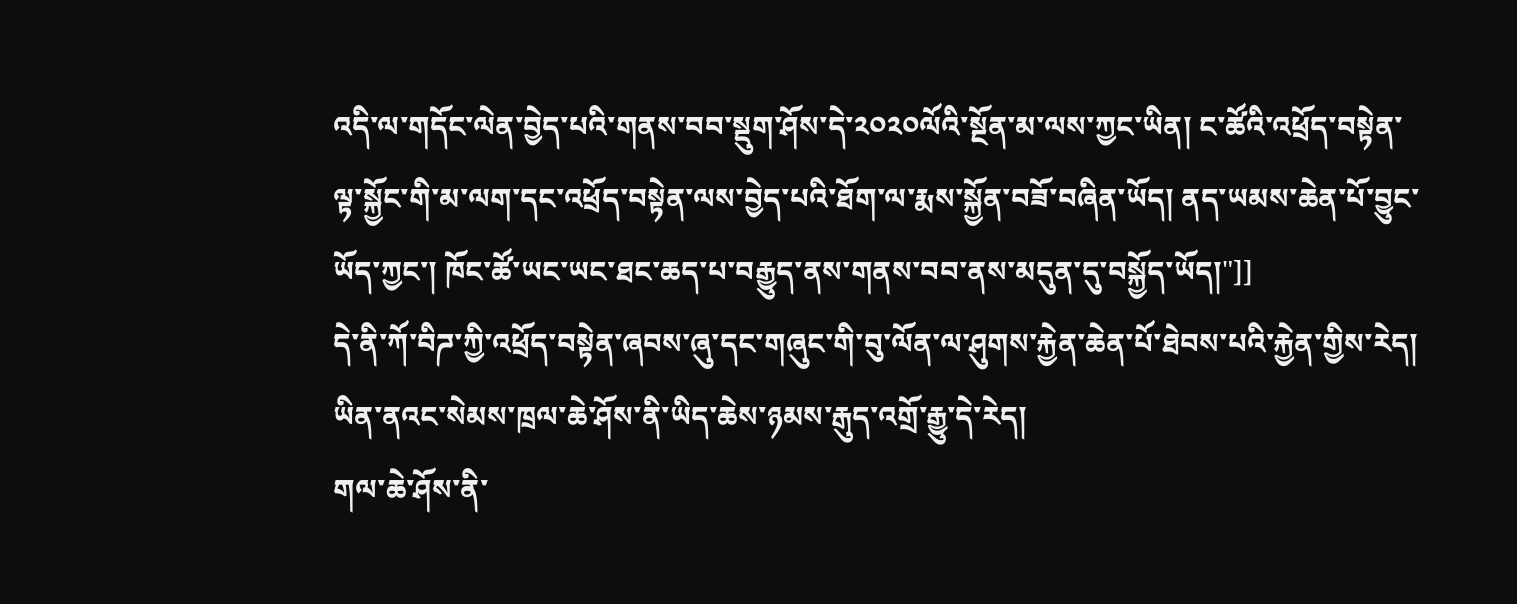འདི་ལ་གདོང་ལེན་བྱེད་པའི་གནས་བབ་སྡུག་ཤོས་དེ་༢༠༢༠ལོའི་སྔོན་མ་ལས་ཀྱང་ཡིན། ང་ཚོའི་འཕྲོད་བསྟེན་ལྟ་སྐྱོང་གི་མ་ལག་དང་འཕྲོད་བསྟེན་ལས་བྱེད་པའི་ཐོག་ལ་རྨས་སྐྱོན་བཟོ་བཞིན་ཡོད། ནད་ཡམས་ཆེན་པོ་བྱུང་ཡོད་ཀྱང་། ཁོང་ཚོ་ཡང་ཡང་ཐང་ཆད་པ་བརྒྱུད་ནས་གནས་བབ་ནས་མདུན་དུ་བསྐྱོད་ཡོད།"]]
དེ་ནི་ཀོ་བིཌ་ཀྱི་འཕྲོད་བསྟེན་ཞབས་ཞུ་དང་གཞུང་གི་བུ་ལོན་ལ་ཤུགས་རྐྱེན་ཆེན་པོ་ཐེབས་པའི་རྐྱེན་གྱིས་རེད།
ཡིན་ནའང་སེམས་ཁྲལ་ཆེ་ཤོས་ནི་ཡིད་ཆེས་ཉམས་རྒུད་འགྲོ་རྒྱུ་དེ་རེད།
གལ་ཆེ་ཤོས་ནི་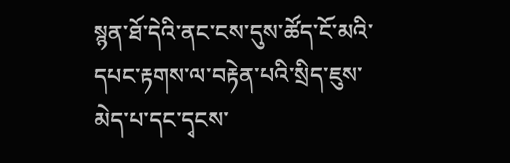སྙན་ཐོ་དེའི་ནང་ངས་དུས་ཚོད་ངོ་མའི་དཔང་རྟགས་ལ་བརྟེན་པའི་སྲིད་ཇུས་མེད་པ་དང་དྭངས་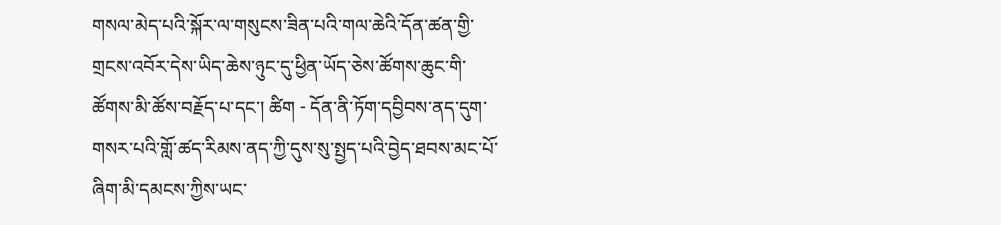གསལ་མེད་པའི་སྐོར་ལ་གསུངས་ཟིན་པའི་གལ་ཆེའི་དོན་ཚན་གྱི་གྲངས་འབོར་དེས་ཡིད་ཆེས་ཉུང་དུ་ཕྱིན་ཡོད་ཅེས་ཚོགས་ཆུང་གི་ཚོགས་མི་ཚོས་བརྗོད་པ་དང་། ཚིག - དོན་ནི་ཏོག་དབྱིབས་ནད་དུག་གསར་པའི་གློ་ཚད་རིམས་ནད་ཀྱི་དུས་སུ་སྤྱད་པའི་བྱེད་ཐབས་མང་པོ་ཞིག་མི་དམངས་ཀྱིས་ཡང་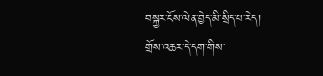བསྐྱར་ངོས་ལེན་བྱེད་མི་སྲིད་པ་རེད།
གྲོས་འཆར་དེ་དག་གིས་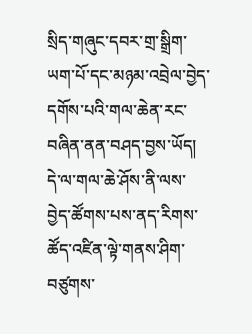སྲིད་གཞུང་དབར་གྲ་སྒྲིག་ཡག་པོ་དང་མཉམ་འབྲེལ་བྱེད་དགོས་པའི་གལ་ཆེན་རང་བཞིན་ནན་བཤད་བྱས་ཡོད།
དེ་ལ་གལ་ཆེ་ཤོས་ནི་ལས་བྱེད་ཚོགས་པས་ནད་རིགས་ཚོད་འཛིན་ལྟེ་གནས་ཤིག་བཙུགས་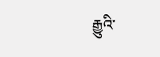རྒྱུའི་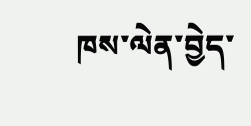ཁས་ལེན་བྱེད་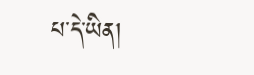པ་དེ་ཡིན།